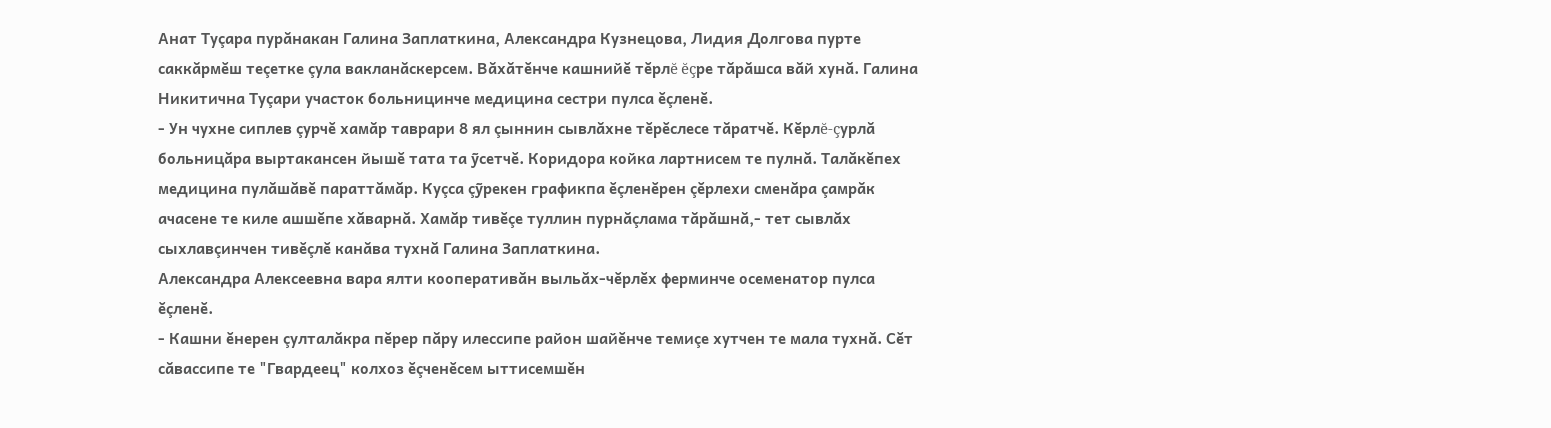Анат Туçара пурăнакан Галина Заплаткина, Александра Кузнецова, Лидия Долгова пурте саккăрмĕш теçетке çула вакланăскерсем. Вăхăтĕнче кашнийĕ тĕрлĕ ĕçре тăрăшса вăй хунă. Галина Никитична Туçари участок больницинче медицина сестри пулса ĕçленĕ.
- Ун чухне сиплев çурчĕ хамăр таврари 8 ял çыннин сывлăхне тĕрĕслесе тăратчĕ. Кĕрлĕ-çурлă больницăра выртакансен йышĕ тата та ỹсетчĕ. Коридора койка лартнисем те пулнă. Талăкĕпех медицина пулăшăвĕ параттăмăр. Куçса çỹрекен графикпа ĕçленĕрен çĕрлехи сменăра çамрăк ачасене те киле ашшĕпе хăварнă. Хамăр тивĕçе туллин пурнăçлама тăрăшнă,- тет сывлăх сыхлавçинчен тивĕçлĕ канăва тухнă Галина Заплаткина.
Александра Алексеевна вара ялти кооперативăн выльăх-чĕрлĕх ферминче осеменатор пулса ĕçленĕ.
- Кашни ĕнерен çулталăкра пĕрер пăру илессипе район шайĕнче темиçе хутчен те мала тухнă. Сĕт сăвассипе те "Гвардеец" колхоз ĕçченĕсем ыттисемшĕн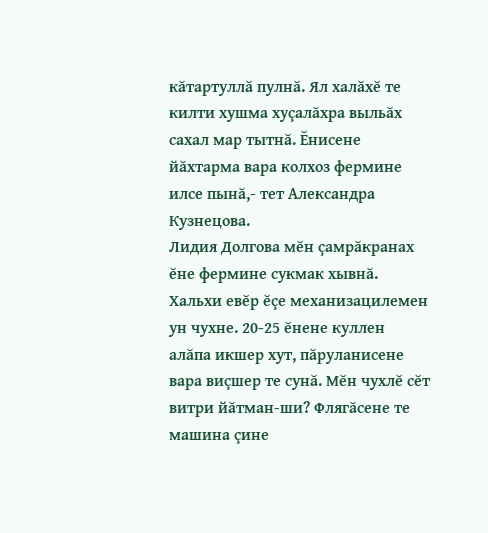кăтартуллă пулнă. Ял халăхĕ те килти хушма хуçалăхра выльăх сахал мар тытнă. Ĕнисене йăхтарма вара колхоз фермине илсе пынă,- тет Александра Кузнецова.
Лидия Долгова мĕн çамрăкранах ĕне фермине сукмак хывнă. Хальхи евĕр ĕçе механизацилемен ун чухне. 20-25 ĕнене куллен алăпа икшер хут, пăруланисене вара виçшер те сунă. Мĕн чухлĕ сĕт витри йăтман-ши? Флягăсене те машина çине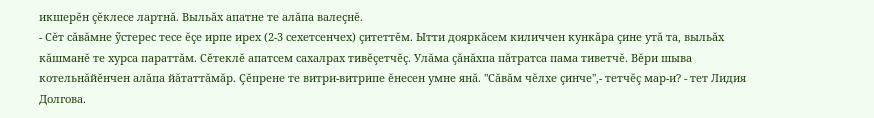икшерĕн çĕклесе лартнă. Выльăх апатне те алăпа валеçнĕ.
- Сĕт сăвăмне ỹстерес тесе ĕçе ирпе ирех (2-3 сехетсенчех) çитеттĕм. Ытти дояркăсем киличчен кункăра çине утă та, выльăх кăшманĕ те хурса параттăм. Сĕтеклĕ апатсем сахалрах тивĕçетчĕç. Улăма çăнăхпа пăтратса пама тиветчĕ. Вĕри шыва котельнăйĕнчен алăпа йăтаттăмăр. Çĕпрене те витри-витрипе ĕнесен умне янă. "Сăвăм чĕлхе çинче",- тетчĕç мар-и? - тет Лидия Долгова.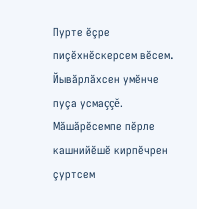Пурте ĕçре пиçĕхнĕскерсем вĕсем. Йывăрлăхсен умĕнче пуçа усмаççĕ. Мăшăрĕсемпе пĕрле кашнийĕшĕ кирпĕчрен çуртсем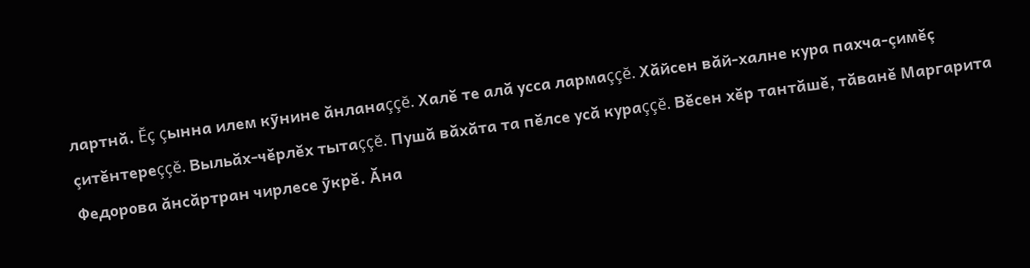лартнă. Ĕç çынна илем кỹнине ăнланаççĕ. Халĕ те алă усса лармаççĕ. Хăйсен вăй-халне кура пахча-çимĕç çитĕнтереççĕ. Выльăх-чĕрлĕх тытаççĕ. Пушă вăхăта та пĕлсе усă кураççĕ. Вĕсен хĕр тантăшĕ, тăванĕ Маргарита Федорова ăнсăртран чирлесе ỹкрĕ. Ăна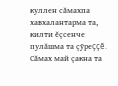куллен сăмахпа хавхалантарма та, килти ĕçсенче пулăшма та çỹреççĕ. Сăмах май çакна та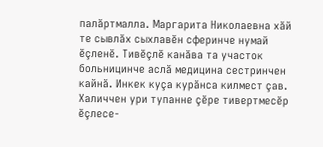палăртмалла. Маргарита Николаевна хăй те сывлăх сыхлавĕн сферинче нумай ĕçленĕ. Тивĕçлĕ канăва та участок больницинче аслă медицина сестринчен кайнă. Инкек куçа курăнса килмест çав. Халиччен ури тупанне çĕре тивертмесĕр ĕçлесе-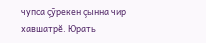чупса çỹрекен çынна чир хавшатрĕ. Юрать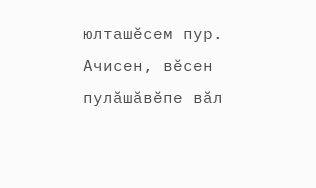юлташĕсем пур. Ачисен, вĕсен пулăшăвĕпе вăл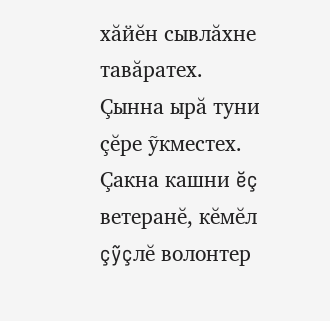хăйĕн сывлăхне тавăратех.
Çынна ырă туни çĕре ỹкместех. Çакна кашни ĕç ветеранĕ, кĕмĕл çỹçлĕ волонтер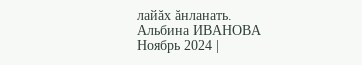лайăх ăнланать.
Альбина ИВАНОВА
Ноябрь 2024 |